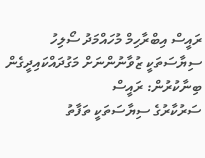ރައީސް އިބްރާހިމް މުހައްމަދު ސޯލިހު
ސިޔާސަތަކީ ޒުވާނުންނަށް މަގުދައްކައިދީގެން ބިނާކުރުން: ރައީސް
ސަރުކާރުގެ ސިޔާސަތަކީ ތަފާތު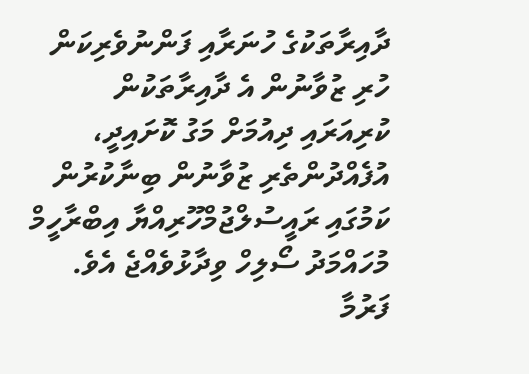ދާއިރާތަކުގެ ހުނަރާއި ފަންނުވެރިކަން ހުރި ޒުވާނުން އެ ދާއިރާތަކުން ކުރިއަރައި ދިއުމަށް މަގު ކޮށައިދީ، އުފެއްދުންތެރި ޒުވާނުން ބިނާކުރުން ކަމުގައި ރައީސުލްޖުމްހޫރިއްޔާ އިބްރާހީމް މުހައްމަދު ސޯލިހް ވިދާޅުވެއްޖެ އެވެ.
ފަރުމާ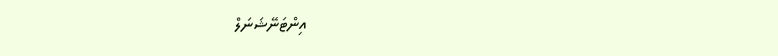އިންޓަނޭޝަނަލް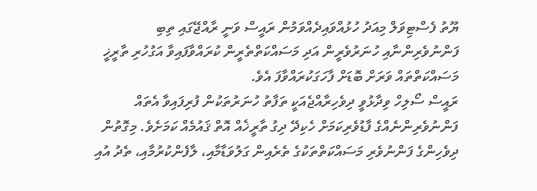ޔޫތު ފެސްޓިވަލް މިއަދު ހުޅުއްވައިދެއްވަމުން ރައީސް ވަނީ ރާއްޖޭގައި ތިބި ފަންނުވެރިންނާއި ހުނަރުވެރީން އަދި މަސައްކަތްތެރީން ކުރައްވާފައިވާ އަގުހުރި ތާރީޚީ މަސައްކަތްތައް ވަރަށް ބޮޑަށް ފާހަގަކުރައްވާފަ އެވެ.
ރައީސް ސޯލިހް ވިދާޅުވީ ދިވެހިރާއްޖެއަކީ ތަފާތު ހުނަރުތަކުން ފުރިފައިވާ އެތައް ފަންނުވެރިންނެއްގެ ފާޑުވެރިކަމަށް ހެކިދޭ ދިގު ތާރީޚެއް އޮތް ޤައުމެއް ކަމަށެވެ. މިގޮތުން ދިވެހިންގެ ފަންނުވެރި މަސައްކަތްތަކުގެ ތެރެއިން ގަލުވަޑާމާއި، ލާފެންކުރުމާއި، ތެދު އުއި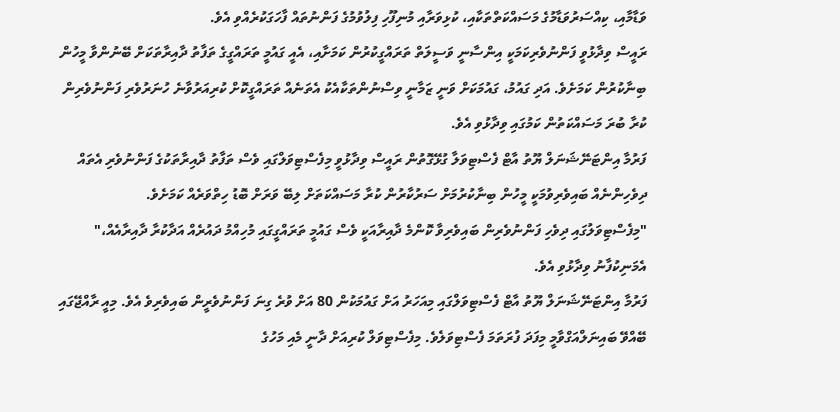ވަޑާމާއި، ކިއްސަރުވަޑާމުގެ މަސައްކަތްތަކާއި، ކުޅިވަރާއި މުނިފޫހި ފިލުވުމުގެ ފަންނުތައް ފާހަގަކުރެއްވި އެވެ.
ރައީސް ވިދާޅުވީ ފަންނުވެރިކަމަކީ އިންސާނީ ވަސީލަތް ތަރައްގީކުރުން ކަމަށާއި، އެއީ ގައުމީ ތަރައްގީގެ ތަފާތު ދާއިރާތަކަށް ބޭނުންވާ މީހުން ބިނާކުރުން ކަމަށެވެ. އަދި ގައުމު، ގައުމަކަށް ވަނީ ޒަމާނީ ވިސްނުންތަކާއެކު އެތަނެއް ތަރައްގީކޮށް ކުރިއަރުވާނެ ހުނަރުވެރި ފަންނުވެރިން ކުރާ ބުރަ މަސައްކަތުން ކަމުގައި ވިދާޅުވި އެވެ.
ފަރުމާ އިންޓަނޭޝަނަލް ޔޫތު އާޓް ފެސްޓިވަލާ ގުޅޭގޮތުން ރައީސް ވިދާޅުވީ މިފެސްޓިވަލްގައި ވެސް ތަފާތު ދާއިރާތަކުގެ ފަންނުވެރި އެތައް ދިވެހިންނެއް ބައިވެރިވުމަކީ މީހުން ބިނާކުރުމަށް ސަރުކާރުން ކުރާ މަސައްކަތަށް ލިބޭ ވަރަށް ބޮޑު ހިތްވަރެއް ކަމަށެވެ.
"މިފެސްޓިވަލުގައި ދިވެހި ފަންނުވެރިން ބައިވެރިވާ ކޮންމެ ދާއިރާއަކީ ވެސް ގައުމީ ތަރައްގީގައި މުހިއްމު ދައުރެއް އަދާކުރާ ދާއިރާއެއް،" އެމަނިކުފާނު ވިދާޅުވި އެވެ.
ފަރުމާ އިންޓަނޭޝަނަލް ޔޫތު އާޓް ފެސްޓިވަލްގައި މިއަހަރު އަށް ގައުމަކުން 80 އަށް ވުރެ ގިނަ ފަންނުވެރީން ބައިވެރިވެ އެވެ. މިއީ ރާއްޖޭގައި ބޭއްވޭ ބައިނަލްއަގްވާމީ މިފަދަ ފުރަތަމަ ފެސްޓިވަލެވެ. މިފެސްޓިވަލް ކުރިއަށް ދާނީ މެއި މަހުގެ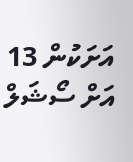އަށަކުން 13 އަށް ސޯޝަލް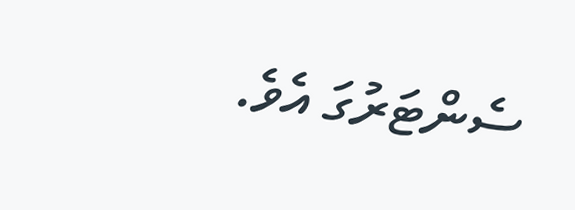ސެންޓަރުގަ އެވެ.